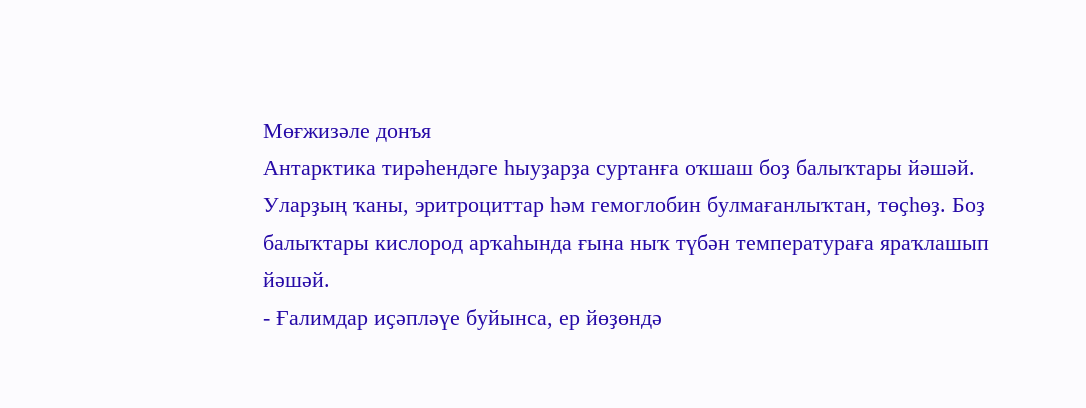Мөғжизәле донъя
Антарктика тирәһендәге һыуҙарҙа суртанға оҡшаш боҙ балыҡтары йәшәй. Уларҙың ҡаны, эритроциттар һәм гемоглобин булмағанлыҡтан, төҫһөҙ. Боҙ балыҡтары кислород арҡаһында ғына ныҡ түбән температураға яраҡлашып йәшәй.
- Ғалимдар иҫәпләүе буйынса, ер йөҙөндә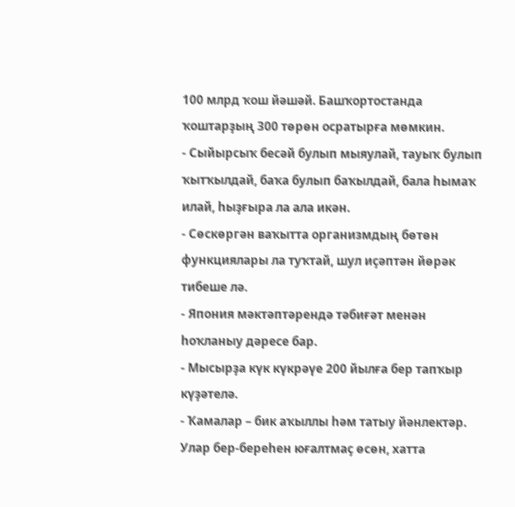100 млрд ҡош йәшәй. Башҡортостанда ҡоштарҙың 300 төрөн осратырға мөмкин.
- Сыйырсыҡ бесәй булып мыяулай, тауыҡ булып ҡытҡылдай, баҡа булып баҡылдай, бала һымаҡ илай, һыҙғыра ла ала икән.
- Сөскөргән ваҡытта организмдың бөтөн функциялары ла туҡтай, шул иҫәптән йөрәк тибеше лә.
- Япония мәктәптәрендә тәбиғәт менән һоҡланыу дәресе бар.
- Мысырҙа күк күкрәүе 200 йылға бер тапҡыр күҙәтелә.
- Ҡамалар – бик аҡыллы һәм татыу йәнлектәр. Улар бер-береһен юғалтмаҫ өсөн, хатта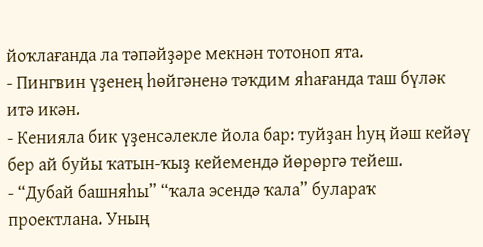йоҡлағанда ла тәпәйҙәре мекнән тотоноп ята.
- Пингвин үҙенең һөйгәненә тәҡдим яһағанда таш бүләк итә икән.
- Кенияла бик үҙенсәлекле йола бар: туйҙан һуң йәш кейәү бер ай буйы ҡатын-ҡыҙ кейемендә йөрөргә тейеш.
- “Дубай башняһы” “ҡала эсендә ҡала” булараҡ проектлана. Уның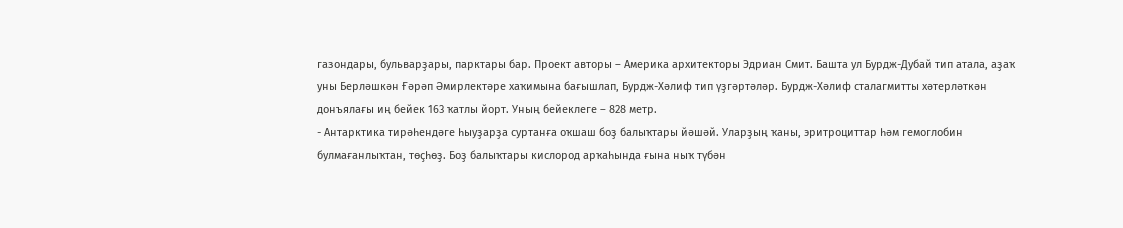газондары, бульварҙары, парктары бар. Проект авторы – Америка архитекторы Эдриан Смит. Башта ул Бурдж-Дубай тип атала, аҙаҡ уны Берләшкән Ғәрәп Әмирлектәре хаҡимына бағышлап, Бурдж-Хәлиф тип үҙгәртәләр. Бурдж-Хәлиф сталагмитты хәтерләткән донъялағы иң бейек 163 ҡатлы йорт. Уның бейеклеге – 828 метр.
- Антарктика тирәһендәге һыуҙарҙа суртанға оҡшаш боҙ балыҡтары йәшәй. Уларҙың ҡаны, эритроциттар һәм гемоглобин булмағанлыҡтан, төҫһөҙ. Боҙ балыҡтары кислород арҡаһында ғына ныҡ түбән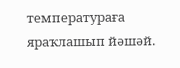температураға яраҡлашып йәшәй.